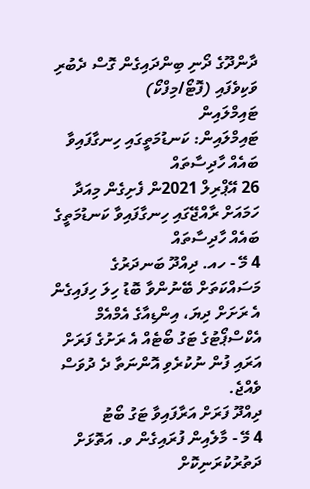ދާންދޫގެ ދޯނި ބިންދައިގެން ގޮސް ދެބުރި ވަކިވެފައި (ފޮޓޯ/މިފްކޯ)
ޓައިމްލައިން
ޓައިމްލައިން: ކަނޑުމަތީގައި ހިނގާފައިވާ ބައެއް ހާދިސާތައް
26 އޭޕްރިލް 2021ން ފެށިގެން މިއަދާ ހަމައަށް ރާއްޖޭގައި ހިނގާފައިވާ ކަނޑުމަތީގެ ބައެއް ހާދިސާތައް
4 މޭ - ހއ. ދިއްދޫ ބަނދަރުގެ މަސައްކަތަށް ބޭނުންވާ ބޮޑު ހިލަ ހިފައިގެން އެ ރަށަށް ދިޔަ، އިންޑިއާގެ އެމްއެމް އެކްސްޕޯޓުގެ ޓަގު ބޯޓެއް އެ ރަށުގެ ފަރަށް އަރައި ފުން ނުކުރެވި އޮންނަތާ ދެ ދުވަސް ވެއްޖެ.
ދިއްދޫ ފަރަށް އަރާފައިވާ ޓަގު ބޯޓު
4 މޭ - މާލެއިން ފުރައިގެން ވ. އަތޮޅަށް ދަތުރުކުރަނިކޮށް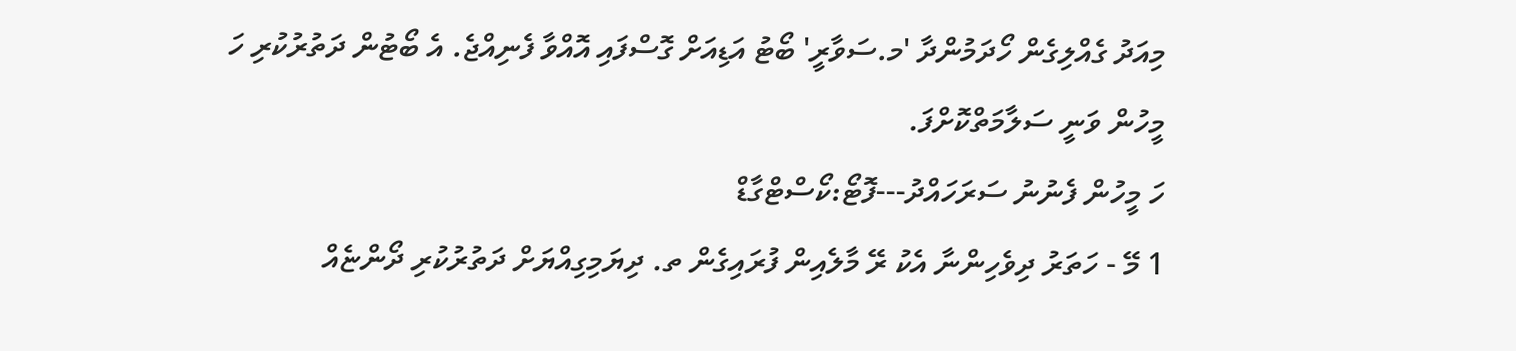މިއަދު ގެއްލިގެން ހޯދަމުންދާ 'މ.ސަވާރީ' ބޯޓު އަޑިއަށް ގޮސްފައި އޮއްވާ ފެނިއްޖެ. އެ ބޯޓުން ދަތުރުކުރި ހަ މީހުން ވަނީ ސަލާމަތްކޮށްފަ.
ހަ މީހުން ފެނުނު ސަރަހައްދު---ފޮޓޯ:ކޯސްޓްގާޑް
1 މޭ - ހަތަރު ދިވެހިންނާ އެކު ރޭ މާލެއިން ފުރައިގެން ތ. ދިޔަމިގިއްޔަށް ދަތުރުކުރި ދޯންޏެއް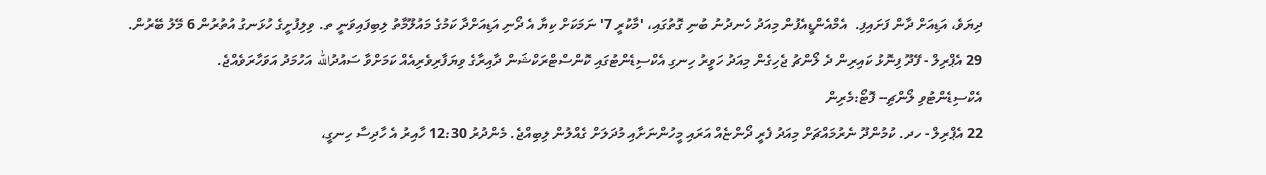ދިޔަވެ، އަޑިއަށް ދާން ފަށައިފި.  އެމްއެންޑީއެފުން މިއަދު ހެނދުނު ބުނި ގޮތުގައި، 'މާކުރީ 7' ނަމަކަށް ކިޔާ އެ ދޯނި އަޑިއަށްދާ ކަމުގެ މައުލޫމާތު ލިބިފައިވަނީ ތ. ވިލިފުށީގެ ހުޅަނގު އުތުރުން 6 މޭލު ބޭރުން.
29 އެޕްރިލް - ފޭދޫ ފިނޮޅު ކައިރިން ދެ ލޯންޗު ޖެހިގެން މިއަދު ހަވީރު ހިނގި އެކްސިޑެންޓުގައި ކޮންސްޓްރަކްޝަން ދާއިރާގެ ވިޔަފާރިވެރިއެއް ކަމަށްވާ ސައުދުالله އަހުމަދު އަވަހާރަވެއްޖެ.
އެކްސިޑެންޓުވި ލޯންޗި-- ފޮޓޯ:މެރިން
22 އެޕްރިލް - ހދ. ކުމުންދޫ ނެރުމައްޗަށް މިއަދު ފެރީ ދޯންޏެއް އަރައި މީހުންނަށާއި މުދަލަށް ގެއްލުން ލިބިއްޖެ. މެންދުރު 12:30 ހާއިރު އެ ހާދިސާ ހިނގީ،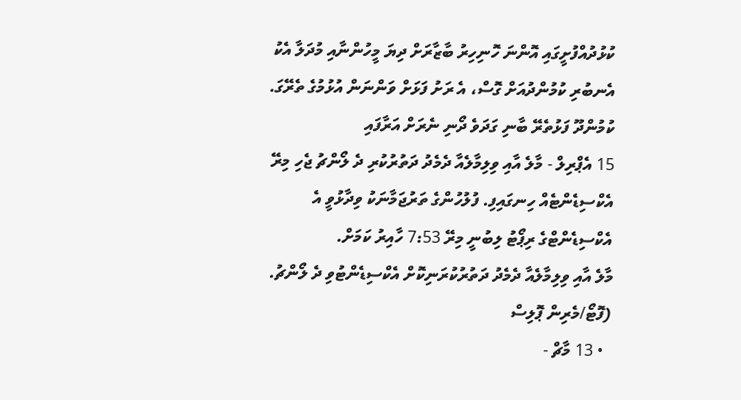ކުޅުދުއްފުށީގައި އޮންނަ ހޮނިހިރު ބާޒާރަށް ދިޔަ މީހުންނާއި މުދަލާ އެކު އެނބުރި ކުމުންދުއަށް ގޮސް، އެ ރަށު ފަޅަށް ވަންނަން އުޅުމުގެ ތެރޭގަ.
ކުމުންދޫ ފަޅުތެރޭ ބާނި ގަދަވެ ދޯނި ނެރަށް އަރާފައި
15 އެޕްރިލް - މާލެ އާއި ވިލިމާލެއާ ދެމެދު ދަތުރުކުރި ދެ ލޯންޗު ޖެހި މިރޭ އެކްސިޑެންޓެއް ހިނގައިފި. ފުލުހުންގެ ތަރުޖަމާނަކު ވިދާޅުވީ އެ އެކްސިޑެންޓްގެ ރިޕޯޓު ލިބުނީ މިރޭ 7:53 ހާއިރު ކަމަށް.
މާލެ އާއި ވިލިމާލެއާ ދެމެދު ދަތުރުކުރަނިކޮށް އެކްސިޑެންޓުވި ދެ ލޯންޗު. (ފޮޓޯ/މެރިން ޕޮލިސް
  • 13 މާޗް -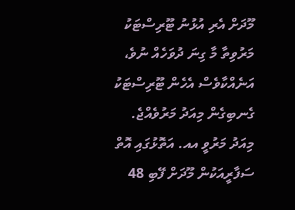މޫދަށް އެރި އުޅުނު ޓޫރިސްޓަކު މަރުވިތާ މާ ގިނަ ދުވަހެއް ނުވެ، އަނެއްކާވެސް އެހެން ޓޫރިސްޓަކު ގެނބިގެން މިއަދު މަރުވެއްޖެ. މިއަދު މަރުވީ އއ. އަތޮޅުގައި އޮތް ސަފާރީއަކުން މޫދަށް ފޭބި 48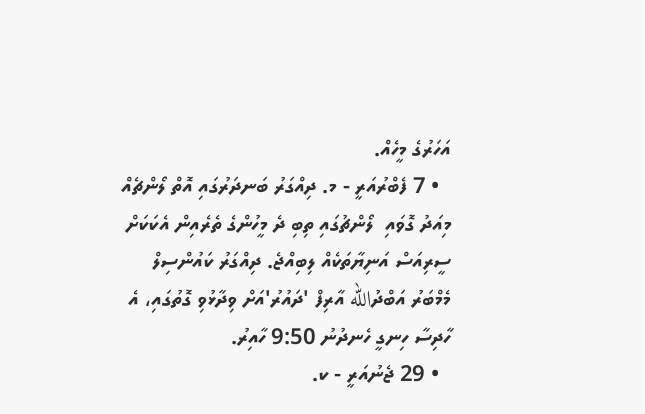އަހަރުގެ މީހެއް.
  • 7 ފެބްރުއަރީ - މ. ދިއްގަރު ބަނދަރުގައި އޮތް ލޯންޗެއް މިއަދު ގޮވައި  ލޯންޗުގައި ތިބި ދެ މީހުންގެ ތެރެއިން އެކަކަށް ސީރިއަސް އަނިޔާތަކެއް ލިބިއްޖެ. ދިއްގަރު ކައުންސިލް މެމްބަރު އަބްދުالله އާރިފް 'ދައުރު'އަށް ވިދާޅުވި ގޮތުގައި، އެ ހާދިސާ ހިނގީ ހެނދުނު 9:50 ހާއިރު.
  • 29 ޖެނުއަރީ - ކ.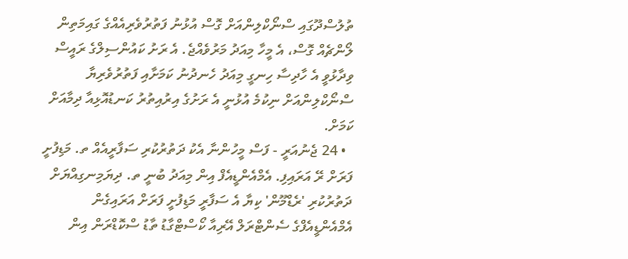ތުލުސްދޫގައި ސްނޯކްލިންއަށް ގޮސް އުޅުނު ފަތުރުވެރިއެއްގެ ގައިމަތިން ލޯންޗެއް ގޮސް، އެ މީހާ މިއަދު މަރުވެއްޖެ. އެ ރަށު ކައުންސިލްގެ ރައީސް ވިދާޅުވީ އެ ހާދިސާ ހިނގީ މިއަދު ހެނދުނު ކަމަށާއި ފަތުރުވެރިޔާ ސްނޯކްލިންއަށް ނިކުމެ އުޅުނީ އެ ރަށުގެ އިރުއިތުރު ކަނޑުއޮޅިއާ ދިމާއަށް ކަމަށް.
  • 24 ޖެނުއަރީ - ފަސް މީހުންނާ އެކު ދަތުރުކުރި ސަފާރީއެއް ތ. މަޑިފުށީ ފަރަށް ރޭ އަރައިފި. އެމްއެންޑީއެފް އިން މިއަދު ބުނީ ތ. ދިޔަމިނގިއްޔަށް ދަތުރުކުރި 'ރެޑްމޫން' ކިޔާ އެ ސަފާރީ މަޑިފުށީ ފަރަށް އަރައިގެން އެމްއެންޑީއެފްގެ ސެންޓްރަލް އޭރިއާ ކޯސްޓްގާޑު ތާޑު ސްކޮޑްރަން އިން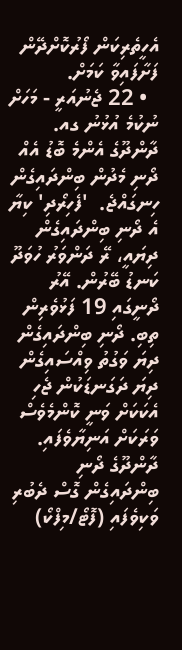އެހީތެރިކަން ފޯރުކޮށްދޭން ފަށާފައިވާ ކަމަށް.
  • 22 ޖެނުއަރީ - މަހަށް ނުކުމެ އުޅުނު ގއ. ދާންދޫގެ އެންމެ ބޮޑު އެއް ދޯނި މެދުން ބިންދައިގެން ހިނގައްޖެ.  'ފެހިރޯދި' ކިޔާ އެ ދޯނި ބިންދައިގެން ދިޔައީ، ރޭ ދަންވަރު ހުވަދޫ ކަނޑު ބޭރުން. އޭރު ދޯނީގައި 19 ފަޅުވެރިން ތިބި. ދޯނި ބިންދައިގެން ދިޔަ ވަގުތު ވިއްސައިގެން ދިޔަ ދަގަނޑަކުން ޖެހި އެކަކަށް ވަނީ ކޮންމެވެސް ވަރަކަށް އަނިޔާވެފައި.
ދާންދޫގެ ދޯނި ބިންދައިގެން ގޮސް ދެބުރި ވަކިވެފައި (ފޮޓޯ/މިފްކޯ)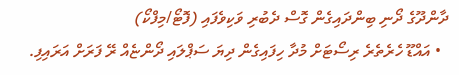ދާންދޫގެ ދޯނި ބިންދައިގެން ގޮސް ދެބުރި ވަކިވެފައި (ފޮޓޯ/މިފްކޯ)
  • އައްޑޫ ހެރެތެރެ ރިސޯޓަށް މުދާ ހިފައިގެން ދިޔަ ސަޕްލައި ދޯންޏެއް ރޭ ފަރަށް އަރައިފި.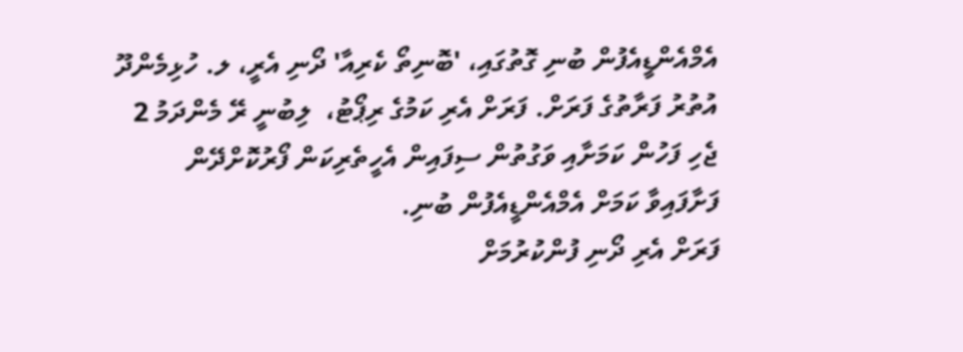އެމްއެންޑީއެފުން ބުނި ގޮތުގައި، 'ބޮނިތޯ ކެރިއާ' ދޯނި އެރީ، ލ. ހުޅިމެންދޫ އުތުރު ފަރާތުގެ ފަރަށް. ފަރަށް އެރި ކަމުގެ ރިޕޯޓު،  ލިބުނީ ރޭ މެންދަމު 2 ޖެހި ފަހުން ކަމަށާއި ވަގުތުން ސިފައިން އެހީތެރިކަން ފޯރުކޮށްދޭން ފަށާފައިވާ ކަމަށް އެމްއެންޑީއެފުން ބުނި.
ފަރަށް އެރި ދޯނި ފުންކުރުމަށް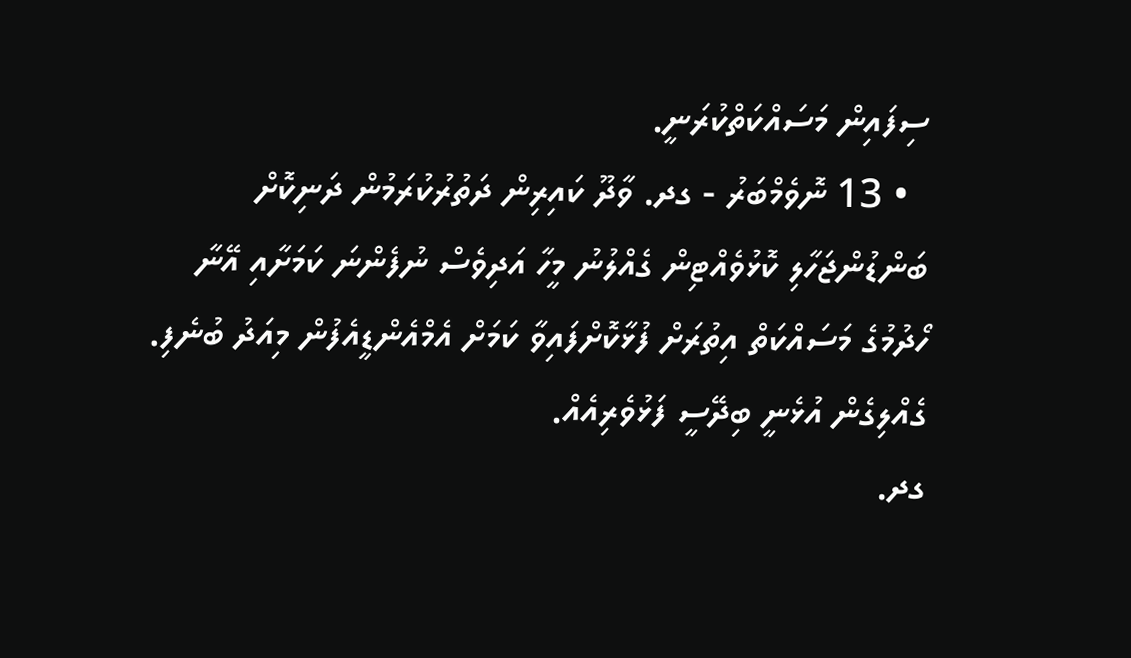ސިފައިން މަސައްކަތްކުރަނީ.
  • 13 ނޮވެމްބަރު - ގދ. ވާދޫ ކައިރިން ދަތުރުކުރަމުން ދަނިކޮށް ބަންޑުންޖަހާލި ކޮޅުވެއްޓިން ގެއްލުނު މީހާ އަދިވެސް ނުފެންނަ ކަމަށާއި އޭނާ ހޯދުމުގެ މަސައްކަތް އިތުރަށް ފުޅާކޮށްފައިވާ ކަމަށް އެމްއެންޑީއެފުން މިއަދު ބުނެފި. ގެއްލިގެން އުޅެނީ ބިދޭސީ ފަޅުވެރިއެއް.
ގދ.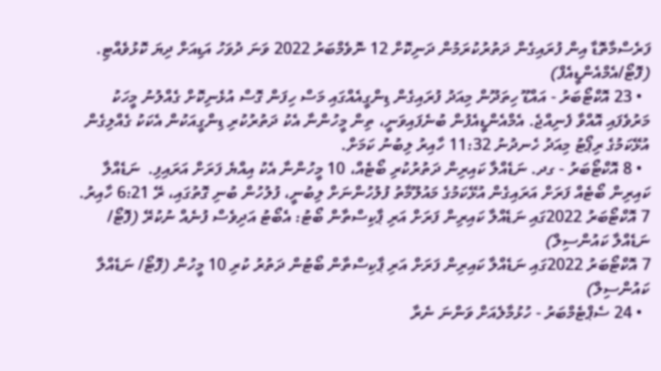ފަރެސްމާތޮޑާ އިން ފުރައިގެން ދަތުރުކުރަމުން ދަނިކޮށް 12 ނޮވެމްބަރު 2022 ވަނަ ދުވަހު އަޑިއަށް ދިޔަ ކޮޅުވެއްޓި. (ފޮޓޯ/އެމްއެންޑީއެފް)
  • 23 އޮކްޓޯބަރު - އައްޑޫ ހިތަދޫން މިއަދު ފުރައިގެން ޑިންގީއެއްގައި މަސް ހިފަން ގޮސް އުޅެނިކޮށް ގެއްލުނު މީހަކު މަރުވެފައި އޮއްވާ ފެނިއްޖެ. އެމްއެންޑީއެފުން ބުނެފައިވަނީ، ތިން މީހުންނާ އެކު ދަތުރުކުރި ޑިންގީއަކުން އެކަކު ގެއްލިގެން އުޅޭކަމުގެ ރިޕޯޓު މިއަދު ހެނދުނު 11:32 ހާއިރު ލިބުނު ކަމަށް.
  • 8 އޮކްޓޯބަރު - ގދ. ނަޑެއްލާ ކައިރިން ދަތުރުކުރި ބޯޓެއް، 10 މީހުންނާ އެކު އިއްޔެ ފަރަށް އަރައިފި.  ނަޑެއްލާ ކައިރިން ބޯޓެއް ފަރަށް އަރައިގެން އުޅޭކަމުގެ މައުލޫމާތު ފުލުހުންނަށް ލިބުނީ، ފުލުހުން ބުނި ގޮތުގައި، ރޭ 6:21 ހާއިރު.
7 އޮކްޓޯބަރު 2022ގައި ނަޑެއްލާ ކައިރިން ފަރަށް އަރި ޕާކިސްތާން ބޯޓު: އެބޯޓު އަދިވެސް ފުނެއް ނުކުރޭ (ފޮޓޯ/ ނަޑެއްލާ ކައުންސިލް)
7 އޮކްޓޯބަރު 2022ގައި ނަޑެއްލާ ކައިރިން ފަރަށް އަރި ޕާކިސްތާން ބޯޓުން ދަތުރު ކުރި 10 މީހުން (ފޮޓޯ/ ނަޑެއްލާ ކައުންސިލް)
  • 24 ސެޕްޓެމްބަރު - ހުޅުމާލެއަށް ވަންނަ ނެރާ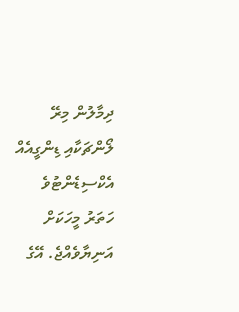ދިމާލުން މިރޭ ލޯންޗަކާއި ޑިންގީއެއް އެކްސިޑެންޓުވެ ހަތަރު މީހަކަށް އަނިޔާވެއްޖެ. އޭގެ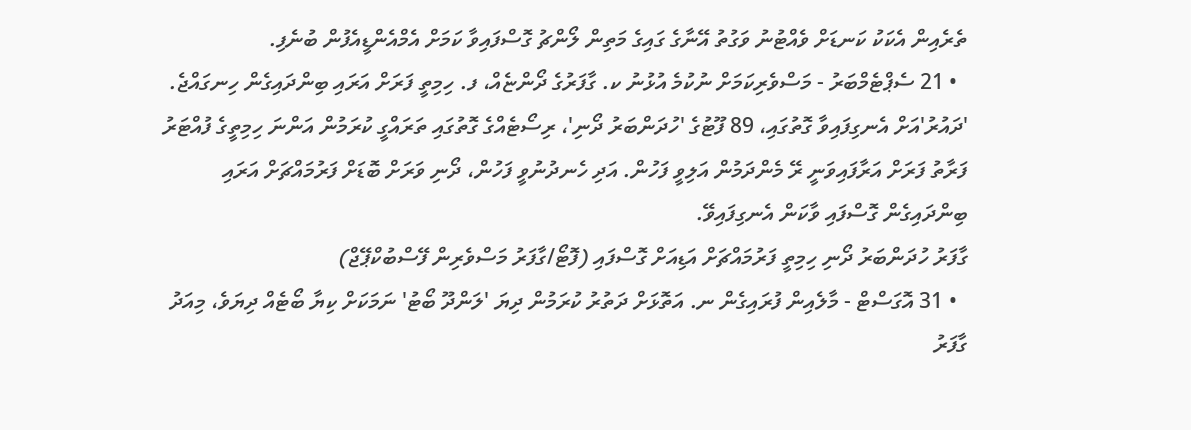ތެރެއިން އެކަކު ކަނޑަށް ވެއްޓުނު ވަގުތު އޭނާގެ ގައިގެ މަތިން ލޯންޗު ގޮސްފައިވާ ކަމަށް އެމްއެންޑީއެފުން ބުނެފި.
  • 21 ސެޕްޓެމްބަރު - މަސްވެރިކަމަށް ނުކުމެ އުޅުނު ކ. ގާފަރުގެ ދޯންޏެއް، ފ. ހިމިތީ ފަރަށް އަރައި ބިންދައިގެން ހިނގައްޖެ. 'ދައުރު'އަށް އެނގިފައިވާ ގޮތުގައި، 89 ފޫޓުގެ 'ހުދަންބަރު ދޯނި'، ރިސޯޓެއްގެ ގޮތުގައި ތަރައްގީ ކުރަމުން އަންނަ ހިމިތީގެ ފުއްޓަރު ފަރާތު ފަރަށް އަރާފައިވަނީ ރޭ މެންދަމުން އަލިވީ ފަހުން. އަދި ހެނދުނުވީ ފަހުން، ދޯނި ވަރަށް ބޮޑަށް ފަރުމައްޗަށް އަރައި ބިންދައިގެން ގޮސްފައި ވާކަން އެނގިފައިވޭ.
ގާފަރު ހުދަންބަރު ދޯނި ހިމިތީ ފަރުމައްޗަށް އަޑިއަށް ގޮސްފައި (ފޮޓޯ/ގާފަރު މަސްވެރިން ފޭސްބުކްޕޭޖް)
  • 31 އޮގަސްޓް - މާލެއިން ފުރައިގެން ނ. އަތޮޅަށް ދަތުރު ކުރަމުން ދިޔަ 'ލަންދޫ ބޯޓު' ނަމަކަށް ކިޔާ ބޯޓެއް ދިޔަވެ، މިއަދު ގާފަރު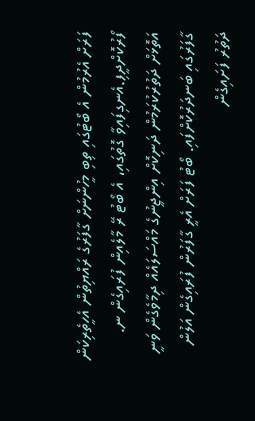ފަރަށް އެރުމުން އެ ބޯޓުގައި ތިބި މީހުންނަށް ގާފަރުގެ ރައްޔިތުން އެހީތެރިކަން ފޯރުކޮށްދީފި.އެނގިފައިވާ ގޮތުގައި، އެ ބޯޓު ރޭ މާލެއިން ފުރައިގެން ނ. އަތޮޅަށް ދަތުރުކުރަމުން ދަނިކޮށް އިންޖީނުގެ މައްސަލައެއް ދިމާވެގެން ވަނީ ގާފަރުގައި ބަނދަރުކޮށްފައި. ބޯޓު ފަރަށް އެރީ ގާފަރުން ފުރައިގެން އަލުން ދަތުރު ފަށައިގެން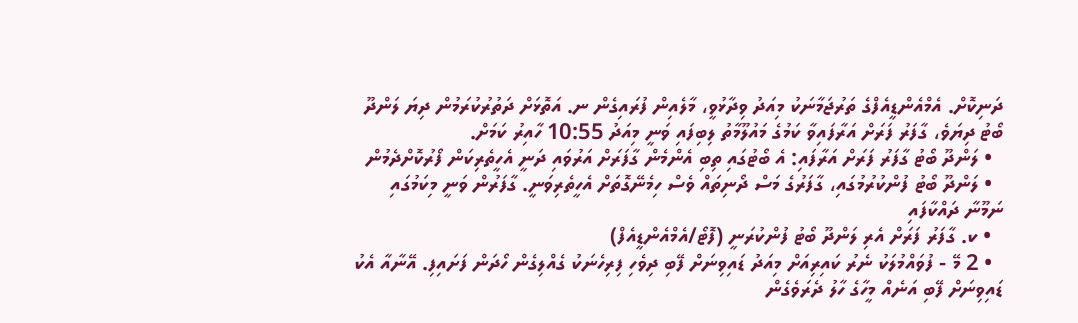ދަނިކޮށް. އެމްއެންޑީއެފްގެ ތަރުޖަމާނަކު މިއަދު ވިދާޅުވީ، މާލެއިން ފުރައިގެން ނ. އަތޮޅަށް ދަތުރުކުރަމުން ދިޔަ ލަންދޫ ބޯޓު ދިޔަވެ، ގާފަރު ފަރަށް އަރާފައިވާ ކަމުގެ މައުލޫމާތު ލިބިފައި ވަނީ މިއަދު 10:55 ހާއިރު ކަމަށް.
  • ލަންދޫ ބޯޓު ގާފަރު ފަރަށް އަރާފައި: އެ ބޯޓުގައި ތިބި އެންމެން ގާފަރަށް އަރުވައި ދަނީ އެހީތެރިކަން ފޯރުކޮށްދެމުން
  • ލަންދޫ ބޯޓު ފުންކުރުމުގައި، ގާފަރުގެ މަސް ދޯނިތައް ވެސް ހިމެނޭގޮތަށް އެހީތެރިވަނީ. ގާފަރުން ވަނީ މިކަމުގައި ނަމޫނާ ދައްކާފައި
  • ކ. ގާފަރު ފަރަށް އެރި ލަންދޫ ބޯޓު ފުންކުރަނީ (ފޮޓޯ/އެމްއެންޑީއެފް)
  • 2 މޭ - ފުވައްމުލަކު ނެރު ކައިރިއަށް މިއަދު ޑައިވިނަށް ފޭބި ދިވެހި ފިރިހެނަކު ގެއްލިގެން ހޯދަން ފަށައިފި. އޭނާއާ އެކު ޑައިވިނަށް ފޭބި އަނެއް މީހާގެ ހާލު ދެރަވެގެން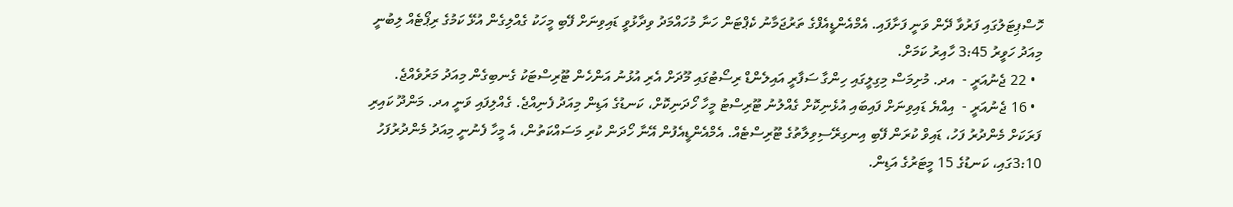ހޮސްޕިޓަލުގައި ފަރުވާ ދޭން ވަނީ ފަށާފައި. އެމްއެންޑީއެފްގެ ތަރުޖަމާނު ކެޕްޓަން ހަނާ މުހައްމަދު ވިދާޅުވީ ޑައިވިނަށް ފޭބި މީހަކު ގެއްލިގެން އުޅޭ ކަމުގެ ރިޕޯޓެއް ލިބުނީ މިއަދު ހަވީރު 3:45 ހާއިރު ކަމަށް.
  • 22 ޖެނުއަރީ -  އދ. މުށިމަސް މިގިލީގައި ހިންގާ ސަފާރީ އައިލެންޑް ރިސޯޓުގައި މޫދަށް އެރި އުޅުނު އަންހެން ޓޫރިސްޓަކު ގެނބިގެން މިއަދު މަރުވެއްޖެ.
  • 16 ޖެނުއަރީ -  އިއްޔެ ޑައިވިނަށް ފައިބައި އުޅެނިކޮށް ގެއްލުނު ޓޫރިސްޓު މީހާ ހޯދަނިކޮށް، ކަނޑުގެ އަޑިން މިއަދު ފެނިއްޖެ. ގެއްލިފައި ވަނީ އދ. މަންދޫ ކައިރި ފަރަކަށް މެންދުރު ފަހު، ޑައިވް ކުރަން ފޭބި އިނގިރޭސިވިލާތުގެ ޓޫރިސްޓެއް. އެމްއެންޑީއެފުން އޭނާ ހޯދަން ކުރި މަސައްކަތުން، އެ މީހާ ފެނުނީ މިއަދު މެންދުރުފަހު 3:10ގައި، ކަނޑުގެ 15 މީޓަރުގެ އަޑިން.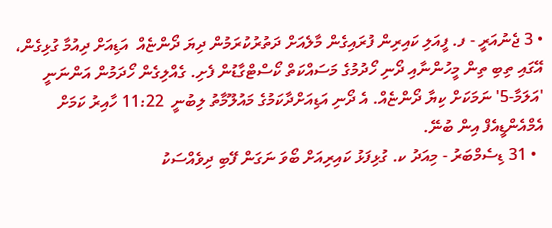• 3 ޖެނުއަރީ - ފ. ފީއަލި ކައިރިން ފުރައިގެން މާލެއަށް ދަތުރުކުރަމުން ދިޔަ ދޯންޏެއް  އަޑިއަށް ދިއުމާ ގުޅިގެން، އޭގައި ތިބި ތިން މީހުންނާއި ދޯނި ހޯދުމުގެ މަސައްކަތް ކޯސްޓްގާޑުން ފެށި. ގެއްލިގެން ހޯދަމުން އަންނަނީ 'އަލަމާ-5' ނަމަކަށް ކިޔާ ދޯންޏެއް. އެ ދޯނި އަޑިއަށްދާކަމުގެ މައުލޫމާތު ލިބުނީ  11:22 ހާއިރު ކަމަށް އެމްއެންޑީއެފް އިން ބުނޭ.
  • 31 ޑިސެމްބަރު - މިއަދު ކ. ގުޅިފަޅު ކައިރިއަށް ބޯވަ ނަގަން ފޭބި ދިވެއްސަކު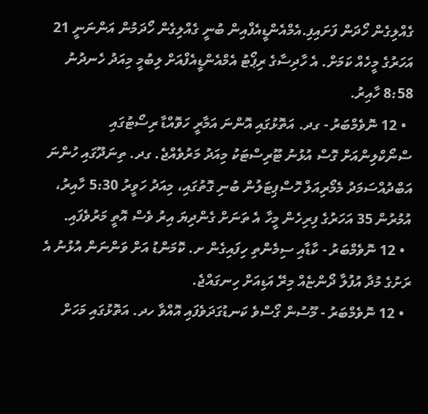ގެއްލިގެން ހޯދަން ފަށައިފި.އެމްއެންޑީއެފްއިން ބުނީ ގެއްލިގެން ހޯދަމުން އަންނަނީ 21 އަހަރުގެ މީހެއް ކަމަށް. އެ ހާދިސާގެ ރިޕޯޓު އެމްއެންޑީއެފްއަށް ލިބުމީ މިއަދު ހެނދުނު 8:58 ހާއިރު.
  • 12 ނޮވެމްބަރު - ގދ. އަތޮޅުގައި އޮންނަ އަމާރީ ހަވޮއްޑާ ރިސޯޓުގައި ސްނޯކްލިންއަށް ގޮސް އުޅުނު ޓޫރިސްޓަކު މިއަދު މަރުވެއްޖެ. ގދ. ތިނަދޫގައި ހުންނަ އަބްދުއްސަމަދު މެމޯރިއަލް ހޮސްޕިޓަލުން ބުނި ގޮތުގައި، މިއަދު ހަވީރު 5:30 ހާއިރު، އުމުރުން 35 އަހަރުގެ ފިރިހެން މީހާ އެ ތަނަށް ގެންދިޔަ އިރު ވެސް އޮތީ މަރުވެފައި.
  • 12 ނޮވެމްބަރު - ކާޑާއި ސިމެންތި ހިފައިގެން ށ. ކޮމަންޑު އަށް ވަންނަން އުޅުނު އެ ރަށުގެ މުދާ އުފުލާ ދޯންޏެއް މިރޭ އަޑިއަށް ހިނގައްޖެ.
  • 12 ނޮވެމްބަރު - މޫސުން ގޯސްވެ ކަނޑުގަދަވެފައި އޮއްވާ ހދ. އަތޮޅުގައި މަހަށް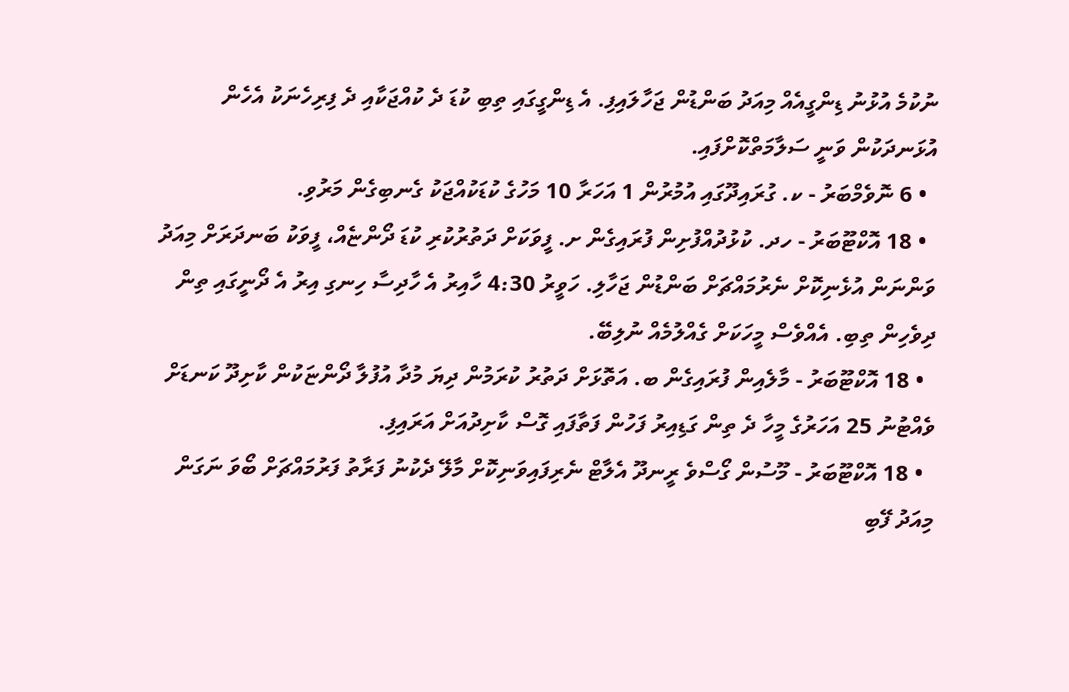ނުކުމެ އުޅުނު ޑިންގީއެއް މިއަދު ބަންޑުން ޖަހާލައިފި. އެ ޑިންގީގައި ތިބި ކުޑަ ދެ ކުއްޖަކާއި ދެ ފިރިހެނަކު އެހެން އުޅަނދަކުން ވަނީ ސަލާމަތްކޮށްފައި.
  • 6 ނޮވެމްބަރު - ކ. ގުރައިދޫގައި އުމުރުން 1 އަހަރާ 10 މަހުގެ ކުޑަކުއްޖަކު ގެނބިގެން މަރުވި.
  • 18 އޮކްޓޫބަރު - ހދ. ކުޅުދުއްފުށިން ފުރައިގެން ށ. ފީވަކަށް ދަތުރުކުރި ކުޑަ ދޯންޏެއް، ފީވަކު ބަނދަރަށް މިއަދު ވަންނަން އުޅެނިކޮށް ނެރުމައްޗަށް ބަންޑުން ޖަހާލި. ހަވީރު 4:30 ހާއިރު އެ ހާދިސާ ހިނގި އިރު އެ ދޯނީގައި ތިން ދިވެހިން ތިބި. އެއްވެސް މީހަކަށް ގެއްލުމެއް ނުލިބޭ.
  • 18 އޮކްޓޫބަރު - މާލެއިން ފުރައިގެން ބ. އަތޮޅަށް ދަތުރު ކުރަމުން ދިޔަ މުދާ އުފުލާ ދޯންޏަކުން ކާށިދޫ ކަނޑަށް ވެއްޓުނު 25 އަހަރުގެ މީހާ ދެ ތިން ގަޑިއިރު ފަހުން ފަތާފައި ގޮސް ކާށިދުއަށް އަރައިފި.
  • 18 އޮކްޓޫބަރު - މޫސުން ގޯސްވެ ރީނދޫ އެލާޓް ނެރިފައިވަނިކޮށް މާލޭ ދެކުނު ފަރާތު ފަރުމައްޗަށް ބޯވަ ނަގަން މިއަދު ފޭބި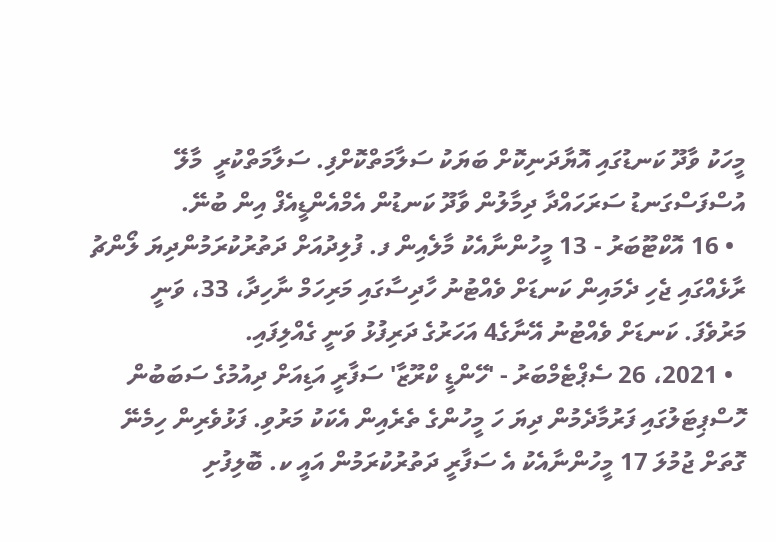މީހަކު ވާދޫ ކަނޑުގައި އޮޔާދަނިކޮށް ބަޔަކު ސަލާމަތްކޮށްފި. ސަލާމަތްކުރީ  މާލޭ އުސްފަސްގަނޑު ސަރަހައްދާ ދިމާލުން ވާދޫ ކަނޑުން އެމްއެންޑީއެފް އިން ބުނޭ.
  • 16 އޮކްޓޫބަރު - 13 މީހުންނާއެކު މާލެއިން ފ. ފުލިދުއަށް ދަތުރުކުރަމުންދިޔަ ލޯންޗު ރާޅެއްގައި ޖެހި ދެމައިން ކަނޑަށް ވެއްޓުނު ހާދިސާގައި މަރިހަމް ނާހިދާ، 33، ވަނީ  މަރުވެފަ. ކަނޑަށް ވެއްޓުނު އޭނާގެ4 އަހަރުގެ ދަރިފުޅު ވަނީ ގެއްލިފައި.
  • 2021، 26 ސެޕްޓެމްބަރު - 'ހޭންޑީ ކްރޫޒާ' ސަފާރީ އަޑިއަށް ދިއުމުގެ ސަބަބުން ހޮސްޕިޓަލުގައި ފަރުމާދެމުން ދިޔަ ހަ މީހުންގެ ތެރެއިން އެކަކު މަރުވި. ފަޅުވެރިން ހިމެނޭ ގޮތަށް ޖުމުލަ 17 މީހުންނާއެކު އެ ސަފާރީ ދަތުރުކުރަމުން އައީ ކ. ބޮލިފުށި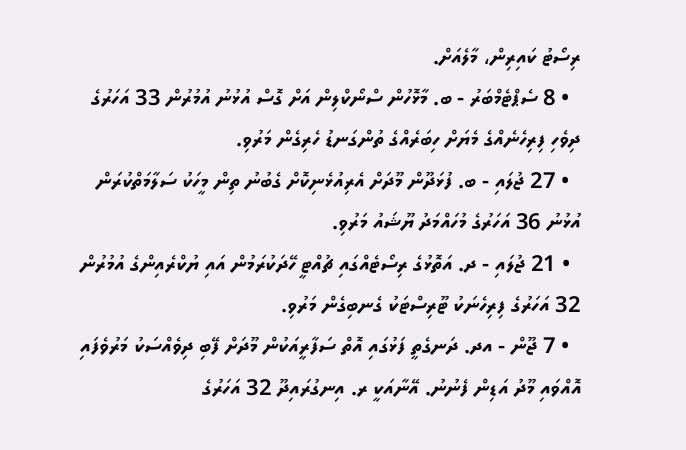ރިސޯޓު ކައިރިން، މާލެއަށް.
  • 8 ސެޕްޓެމްބަރު - ބ. މާޅޮހުން ސްނޯކްލިން އަށް ގޮސް އުޅުނު އުމުރުން 33 އަހަރުގެ ދިވެހި ފިރިހެނެއްގެ މެޔަށް ހިބަރެއްގެ ތުންގަނޑު ހެރިގެން މަރުވި.
  • 27 ޖުލައި - ބ. ފުޅަދޫން މޫދަށް އެރިއުޅެނިކޮށް ގެބުނު ތިން މީހަކު ސަލާމަތްކުރަން އުޅުނު 36 އަހަރުގެ މުހައްމަދު ޔޫޝައު މަރުވި.
  • 21 ޖުލައި - ދ. އަތޮޅުގެ ރިސޯޓެއްގައި ޗުއްޓީ ހޭދަކުރަމުން އައި ޔުކްރެއިންގެ އުމުރުން 32 އަހަރުގެ ފިރިހެނަކު ޓޫރިސްޓަކު ގެނބިގެން މަރުވި.
  • 7 ޖޫން - އދ. ދަނގެތީ ފަޅުގައި އޮތް ސަފާރީއަކުން މޫދަށް ފޭބި ދިވެއްސަކު މަރުވެފައި އޮއްވައި މޫދު އަޑިން ފެނުނު. އޭނާއަކީ ރ. އިނގުރައިދޫ 32 އަހަރުގެ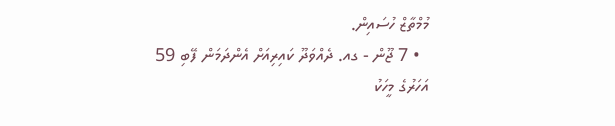މުމްތާޒް ހުސައިން.
  • 7 ޖޫން - ގއ. ދެއްވަދޫ ކައިރިއަށް އެންދަމަން ފޭބި 59 އަހަރުގެ މީހަކު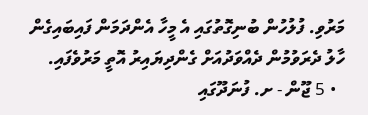މަރުވި. ފުލުހުން ބުނިގޮތުގައި އެ މީހާ އެންދަމަން ފައިބައިގެން ހާލު ދެރަވުމުން ދެއްވަދުއަށް ގެންދިޔައިރު އޮތީ މަރުވެފައި.
  • 5 ޖޫން - ށ. ފުނަދޫގައި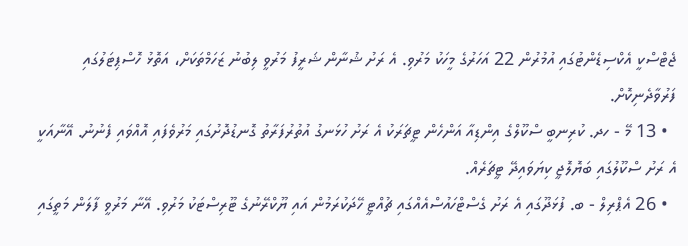ޖެޓްސްކީ އެކްސިޑެންޓުގައި އުމުރުން 22 އަހަރުގެ މީހަކު މަރުވި. އެ ރަށު ޝުނާން ޝަރީފު މަރުވީ ލިބުނު ޒަހަމްތަކަށް، އަތޮޅު ހޮސްޕިޓަލުގައި ފަރުވާދެނިކޮށް.
  • 13 މޭ - ހދ. ކުރިނބީ ސްކޫލްގެ އިންޑިއާ އަންހެން ޓީޗަރަކު އެ ރަށު ހުޅަނގު އުތުރުފަރާތު ގޮނޑުދޮށުގައި މަރުވެފައި އޮއްވައި ފެނުނު. އޭނާއަކީ އެ ރަށު ސްކޫލުގައި ބަޔޮލޮޖީ ކިޔަވައިދޭ ޓީޗަރެއް.
  • 26 އެޕްރިލް - ބ. ފުޅަދޫގައި އެ ރަށު ގެސްޓްހައުސްއެއްގައި ޗުއްޓީ ހޭދަކުރަމުން އައި ޔޫކްރޭނުގެ ޓޫރިސްޓަކު މަރުވި. އޭނާ މަރުވީ ފާލަން މަތީގައި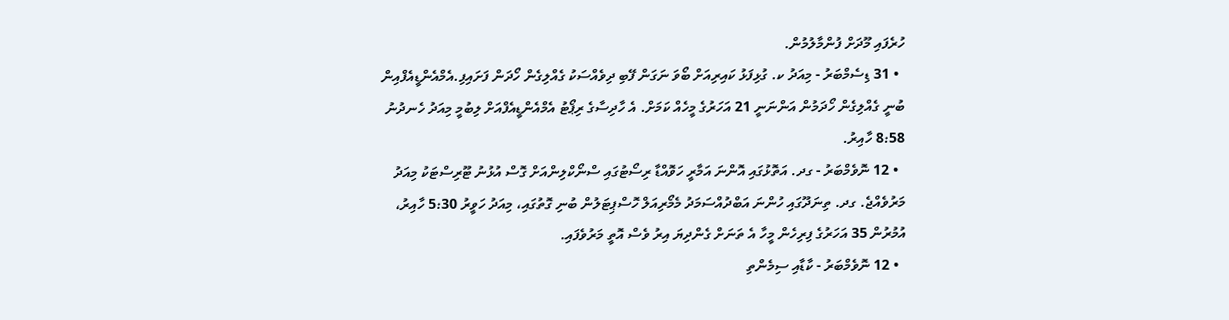ހުރެފައި މޫދަށް ފުންމާލުމުން.
  • 31 ޑިސެމްބަރު - މިއަދު ކ. ގުޅިފަޅު ކައިރިއަށް ބޯވަ ނަގަން ފޭބި ދިވެއްސަކު ގެއްލިގެން ހޯދަން ފަށައިފި.އެމްއެންޑީއެފްއިން ބުނީ ގެއްލިގެން ހޯދަމުން އަންނަނީ 21 އަހަރުގެ މީހެއް ކަމަށް. އެ ހާދިސާގެ ރިޕޯޓު އެމްއެންޑީއެފްއަށް ލިބުމީ މިއަދު ހެނދުނު 8:58 ހާއިރު.
  • 12 ނޮވެމްބަރު - ގދ. އަތޮޅުގައި އޮންނަ އަމާރީ ހަވޮއްޑާ ރިސޯޓުގައި ސްނޯކްލިންއަށް ގޮސް އުޅުނު ޓޫރިސްޓަކު މިއަދު މަރުވެއްޖެ. ގދ. ތިނަދޫގައި ހުންނަ އަބްދުއްސަމަދު މެމޯރިއަލް ހޮސްޕިޓަލުން ބުނި ގޮތުގައި، މިއަދު ހަވީރު 5:30 ހާއިރު، އުމުރުން 35 އަހަރުގެ ފިރިހެން މީހާ އެ ތަނަށް ގެންދިޔަ އިރު ވެސް އޮތީ މަރުވެފައި.
  • 12 ނޮވެމްބަރު - ކާޑާއި ސިމެންތި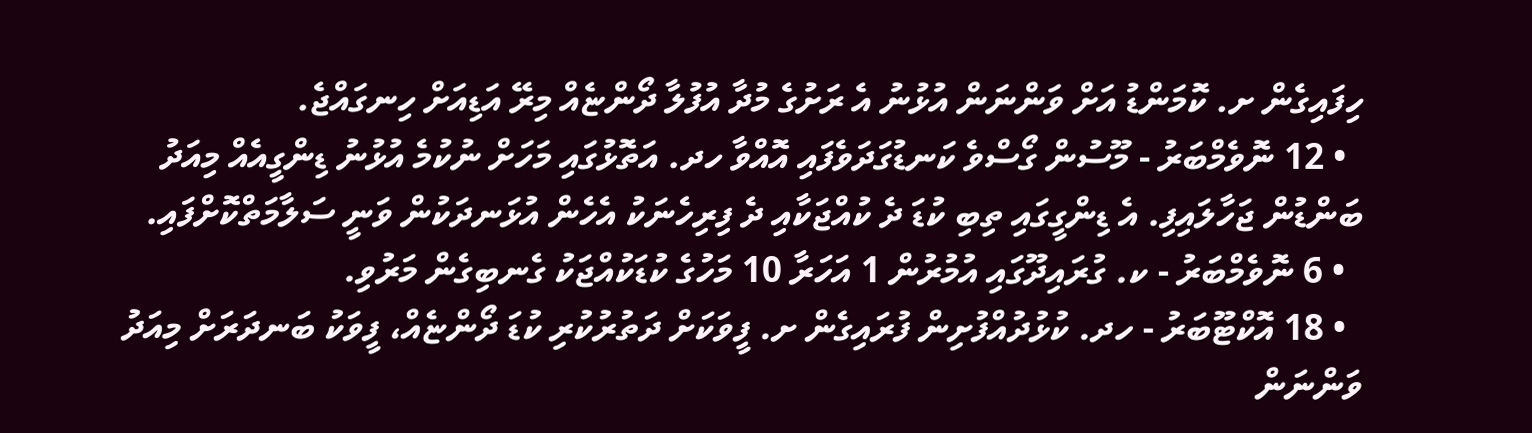ހިފައިގެން ށ. ކޮމަންޑު އަށް ވަންނަން އުޅުނު އެ ރަށުގެ މުދާ އުފުލާ ދޯންޏެއް މިރޭ އަޑިއަށް ހިނގައްޖެ.
  • 12 ނޮވެމްބަރު - މޫސުން ގޯސްވެ ކަނޑުގަދަވެފައި އޮއްވާ ހދ. އަތޮޅުގައި މަހަށް ނުކުމެ އުޅުނު ޑިންގީއެއް މިއަދު ބަންޑުން ޖަހާލައިފި. އެ ޑިންގީގައި ތިބި ކުޑަ ދެ ކުއްޖަކާއި ދެ ފިރިހެނަކު އެހެން އުޅަނދަކުން ވަނީ ސަލާމަތްކޮށްފައި.
  • 6 ނޮވެމްބަރު - ކ. ގުރައިދޫގައި އުމުރުން 1 އަހަރާ 10 މަހުގެ ކުޑަކުއްޖަކު ގެނބިގެން މަރުވި.
  • 18 އޮކްޓޫބަރު - ހދ. ކުޅުދުއްފުށިން ފުރައިގެން ށ. ފީވަކަށް ދަތުރުކުރި ކުޑަ ދޯންޏެއް، ފީވަކު ބަނދަރަށް މިއަދު ވަންނަން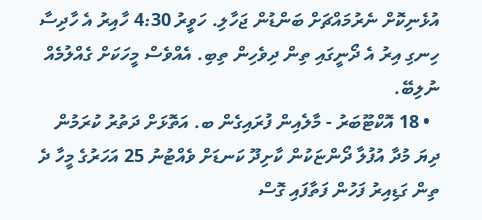އުޅެނިކޮށް ނެރުމައްޗަށް ބަންޑުން ޖަހާލި. ހަވީރު 4:30 ހާއިރު އެ ހާދިސާ ހިނގި އިރު އެ ދޯނީގައި ތިން ދިވެހިން ތިބި. އެއްވެސް މީހަކަށް ގެއްލުމެއް ނުލިބޭ.
  • 18 އޮކްޓޫބަރު - މާލެއިން ފުރައިގެން ބ. އަތޮޅަށް ދަތުރު ކުރަމުން ދިޔަ މުދާ އުފުލާ ދޯންޏަކުން ކާށިދޫ ކަނޑަށް ވެއްޓުނު 25 އަހަރުގެ މީހާ ދެ ތިން ގަޑިއިރު ފަހުން ފަތާފައި ގޮސް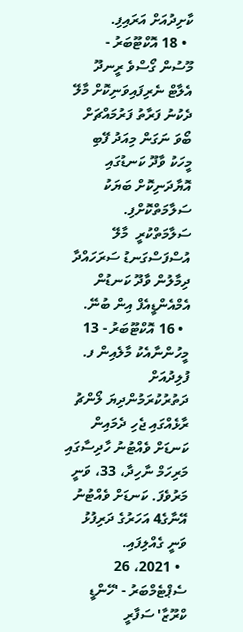ކާށިދުއަށް އަރައިފި.
  • 18 އޮކްޓޫބަރު - މޫސުން ގޯސްވެ ރީނދޫ އެލާޓް ނެރިފައިވަނިކޮށް މާލޭ ދެކުނު ފަރާތު ފަރުމައްޗަށް ބޯވަ ނަގަން މިއަދު ފޭބި މީހަކު ވާދޫ ކަނޑުގައި އޮޔާދަނިކޮށް ބަޔަކު ސަލާމަތްކޮށްފި. ސަލާމަތްކުރީ  މާލޭ އުސްފަސްގަނޑު ސަރަހައްދާ ދިމާލުން ވާދޫ ކަނޑުން އެމްއެންޑީއެފް އިން ބުނޭ.
  • 16 އޮކްޓޫބަރު - 13 މީހުންނާއެކު މާލެއިން ފ. ފުލިދުއަށް ދަތުރުކުރަމުންދިޔަ ލޯންޗު ރާޅެއްގައި ޖެހި ދެމައިން ކަނޑަށް ވެއްޓުނު ހާދިސާގައި މަރިހަމް ނާހިދާ، 33، ވަނީ  މަރުވެފަ. ކަނޑަށް ވެއްޓުނު އޭނާގެ4 އަހަރުގެ ދަރިފުޅު ވަނީ ގެއްލިފައި.
  • 2021، 26 ސެޕްޓެމްބަރު - 'ހޭންޑީ ކްރޫޒާ' ސަފާރީ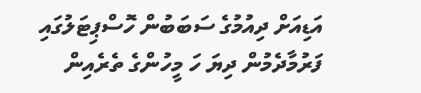އަޑިއަށް ދިއުމުގެ ސަބަބުން ހޮސްޕިޓަލުގައި ފަރުމާދެމުން ދިޔަ ހަ މީހުންގެ ތެރެއިން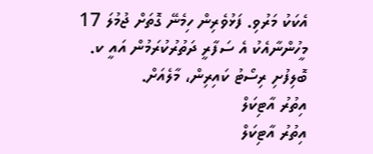އެކަކު މަރުވި. ފަޅުވެރިން ހިމެނޭ ގޮތަށް ޖުމުލަ 17 މީހުންނާއެކު އެ ސަފާރީ ދަތުރުކުރަމުން އައީ ކ. ބޮލިފުށި ރިސޯޓު ކައިރިން، މާލެއަށް.
އިތުރު އާޓިކަލް
އިތުރު އާޓިކަލް